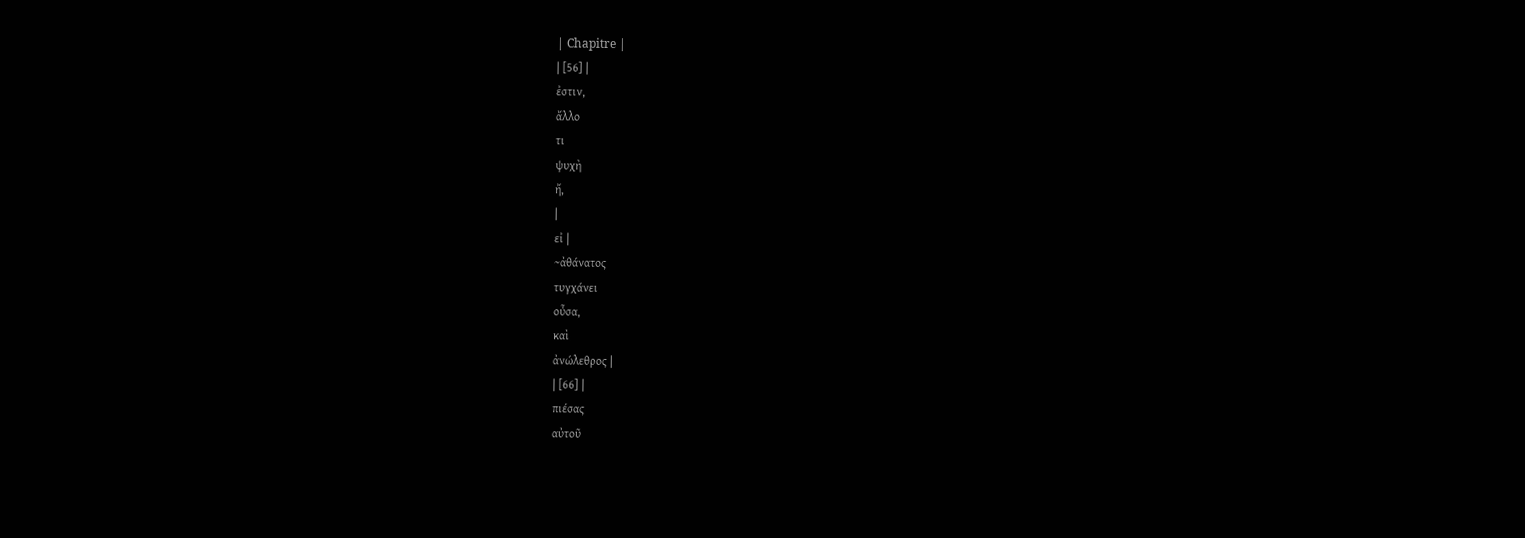| Chapitre |
| [56] |
ἐστιν,
ἄλλο
τι
ψυχὴ
ἤ,
|
εἰ |
~ἀθάνατος
τυγχάνει
οὖσα,
καὶ
ἀνώλεθρος |
| [66] |
πιέσας
αὐτοῦ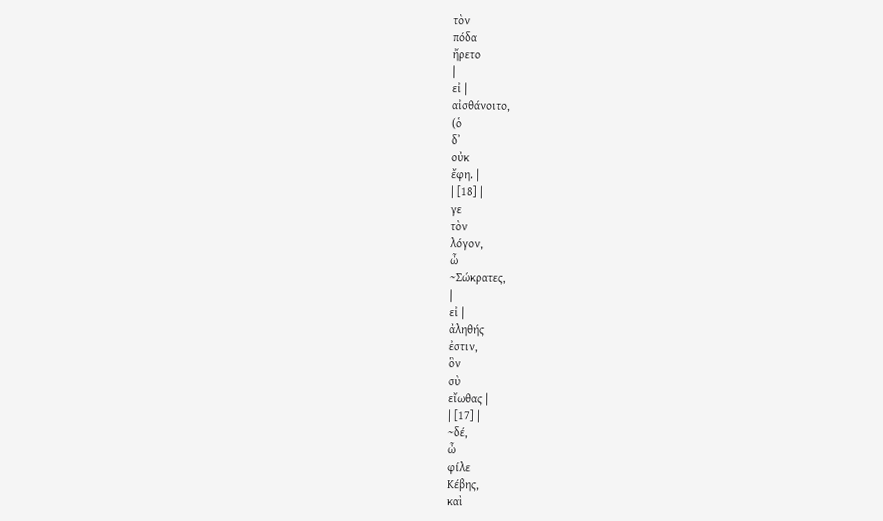τὸν
πόδα
ἤρετο
|
εἰ |
αἰσθάνοιτο,
(ὁ
δ᾽
οὐκ
ἔφη. |
| [18] |
γε
τὸν
λόγον,
ὦ
~Σώκρατες,
|
εἰ |
ἀληθής
ἐστιν,
ὃν
σὺ
εἴωθας |
| [17] |
~δέ,
ὦ
φίλε
Κέβης,
καὶ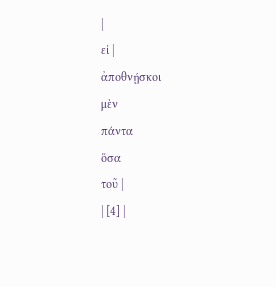|
εἰ |
ἀποθνῄσκοι
μὲν
πάντα
ὅσα
τοῦ |
| [4] |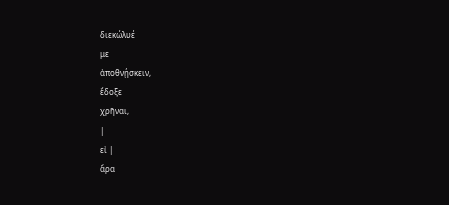διεκώλυέ
με
ἀποθνῄσκειν,
ἔδοξε
χρῆναι,
|
εἰ |
ἄρα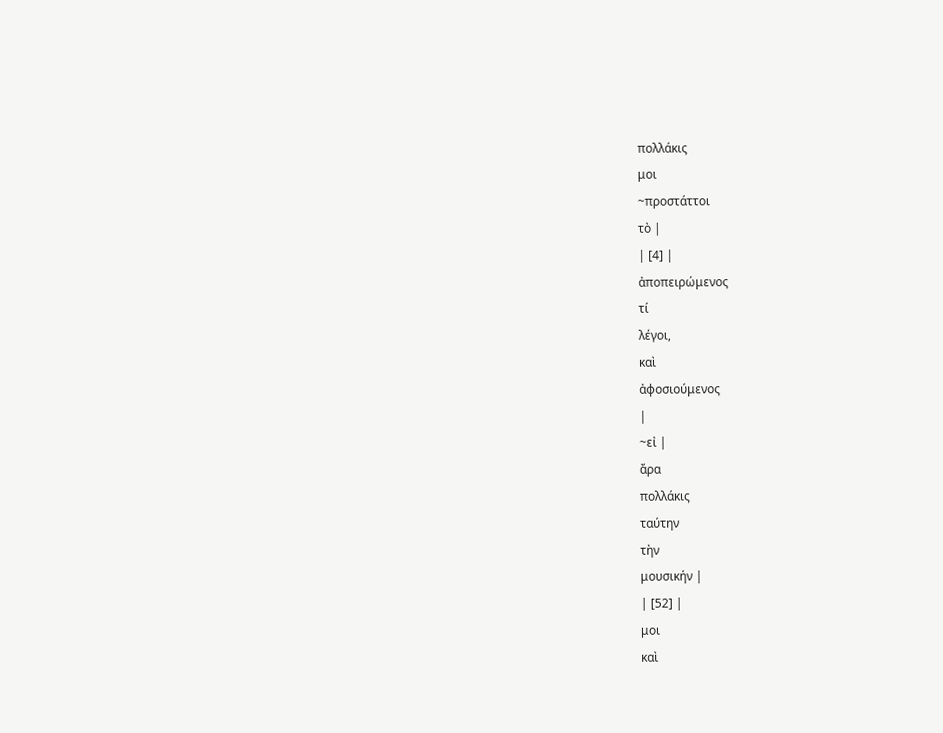πολλάκις
μοι
~προστάττοι
τὸ |
| [4] |
ἀποπειρώμενος
τί
λέγοι,
καὶ
ἀφοσιούμενος
|
~εἰ |
ἄρα
πολλάκις
ταύτην
τὴν
μουσικήν |
| [52] |
μοι
καὶ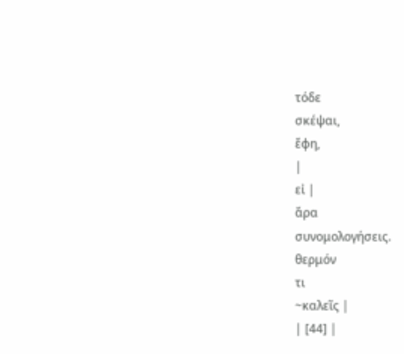τόδε
σκέψαι,
ἔφη,
|
εἰ |
ἄρα
συνομολογήσεις.
θερμόν
τι
~καλεῖς |
| [44] |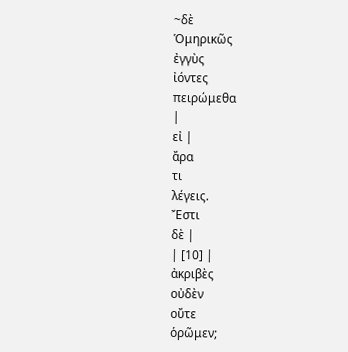~δὲ
Ὁμηρικῶς
ἐγγὺς
ἰόντες
πειρώμεθα
|
εἰ |
ἄρα
τι
λέγεις.
Ἔστι
δὲ |
| [10] |
ἀκριβὲς
οὐδὲν
οὔτε
ὁρῶμεν;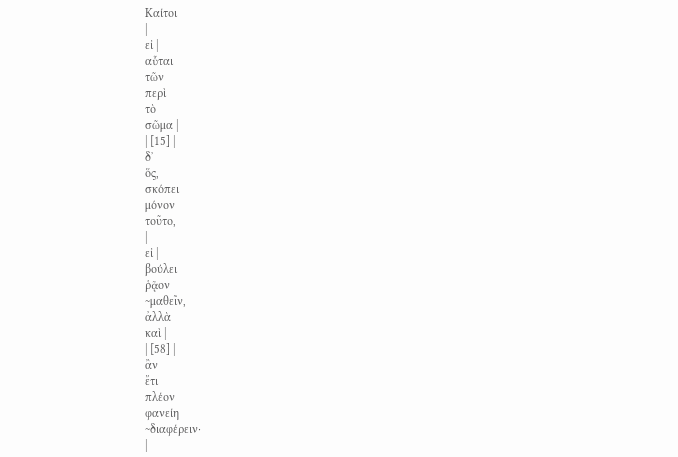Καίτοι
|
εἰ |
αὗται
τῶν
περὶ
τὸ
σῶμα |
| [15] |
δ᾽
ὅς,
σκόπει
μόνον
τοῦτο,
|
εἰ |
βούλει
ῥᾷον
~μαθεῖν,
ἀλλὰ
καὶ |
| [58] |
ἂν
ἔτι
πλέον
φανείη
~διαφέρειν·
|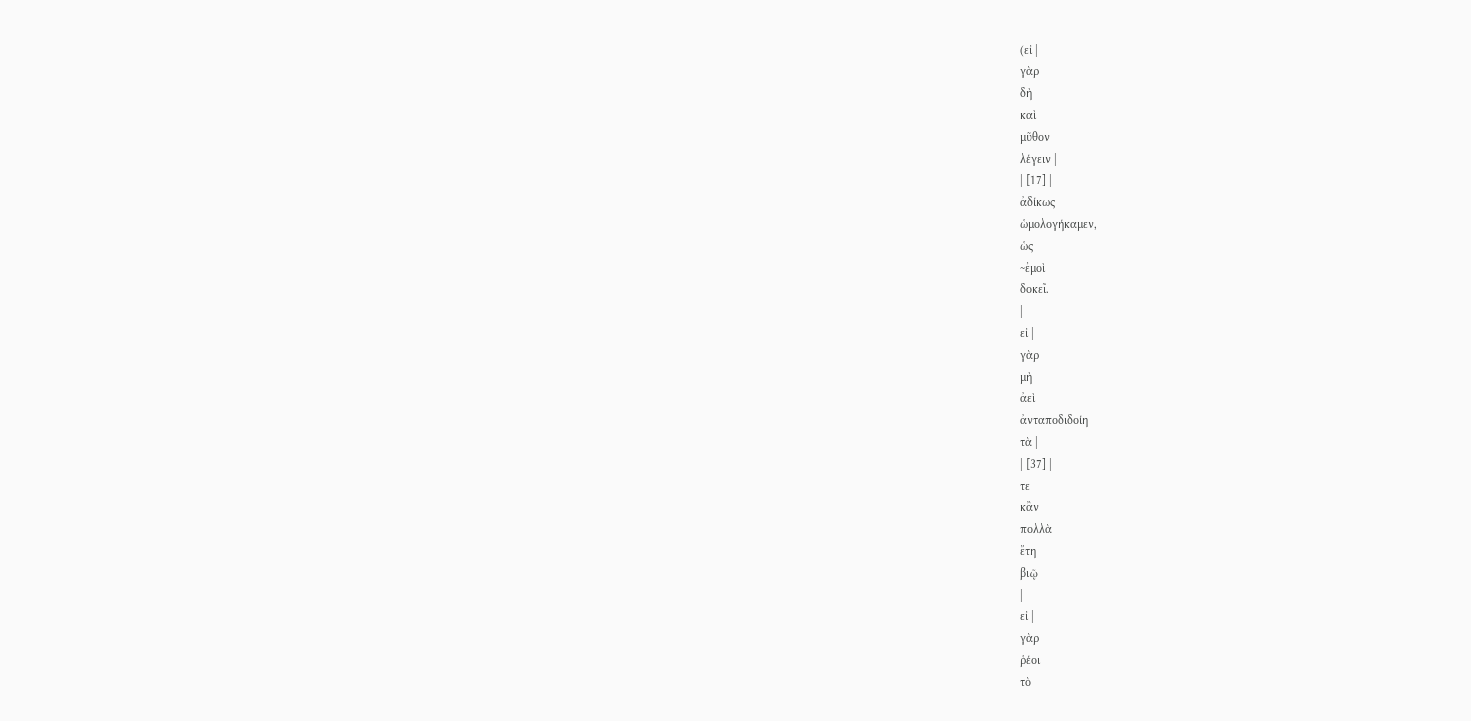(εἰ |
γὰρ
δὴ
καὶ
μῦθον
λέγειν |
| [17] |
ἀδίκως
ὡμολογήκαμεν,
ὡς
~ἐμοὶ
δοκεῖ.
|
εἰ |
γὰρ
μὴ
ἀεὶ
ἀνταποδιδοίη
τὰ |
| [37] |
τε
κἂν
πολλὰ
ἔτη
βιῷ
|
εἰ |
γὰρ
ῥέοι
τὸ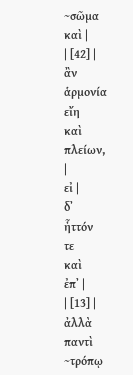~σῶμα
καὶ |
| [42] |
ἂν
ἁρμονία
εἴη
καὶ
πλείων,
|
εἰ |
δ᾽
ἧττόν
τε
καὶ
ἐπ᾽ |
| [13] |
ἀλλὰ
παντὶ
~τρόπῳ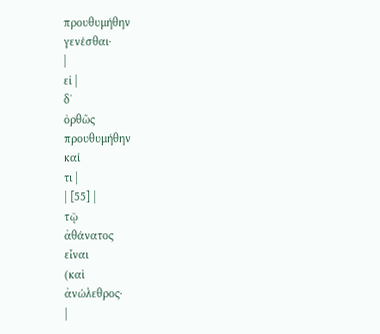προυθυμήθην
γενέσθαι·
|
εἰ |
δ᾽
ὀρθῶς
προυθυμήθην
καί
τι |
| [55] |
τῷ
ἀθάνατος
εἶναι
(καὶ
ἀνώλεθρος·
|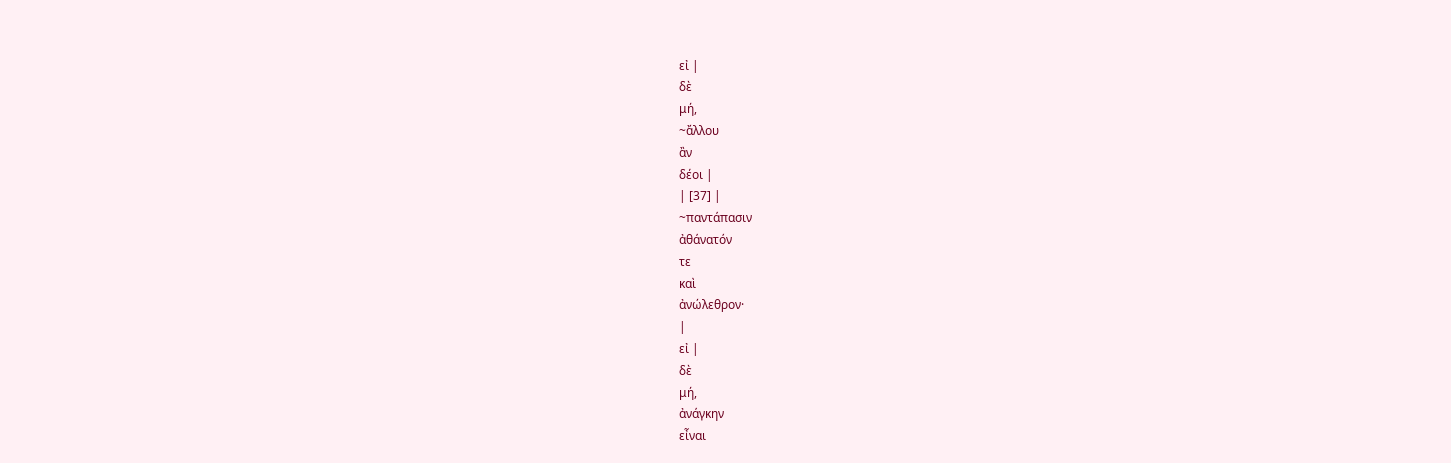εἰ |
δὲ
μή,
~ἄλλου
ἂν
δέοι |
| [37] |
~παντάπασιν
ἀθάνατόν
τε
καὶ
ἀνώλεθρον·
|
εἰ |
δὲ
μή,
ἀνάγκην
εἶναι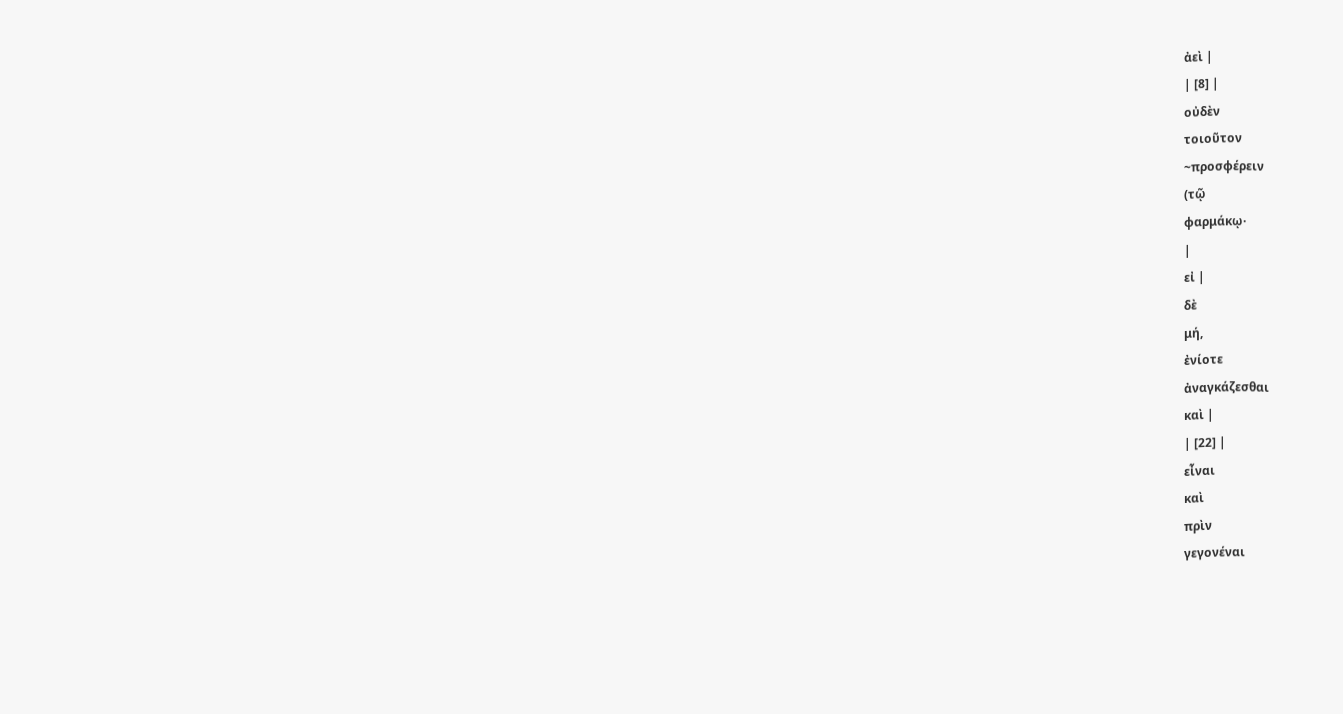ἀεὶ |
| [8] |
οὐδὲν
τοιοῦτον
~προσφέρειν
(τῷ
φαρμάκῳ·
|
εἰ |
δὲ
μή,
ἐνίοτε
ἀναγκάζεσθαι
καὶ |
| [22] |
εἶναι
καὶ
πρὶν
γεγονέναι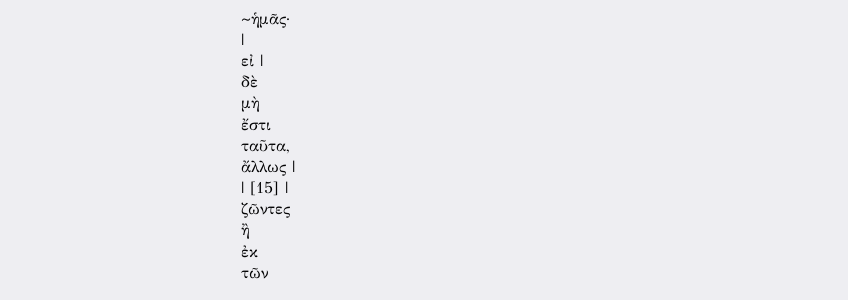~ἡμᾶς·
|
εἰ |
δὲ
μὴ
ἔστι
ταῦτα,
ἄλλως |
| [15] |
ζῶντες
ἢ
ἐκ
τῶν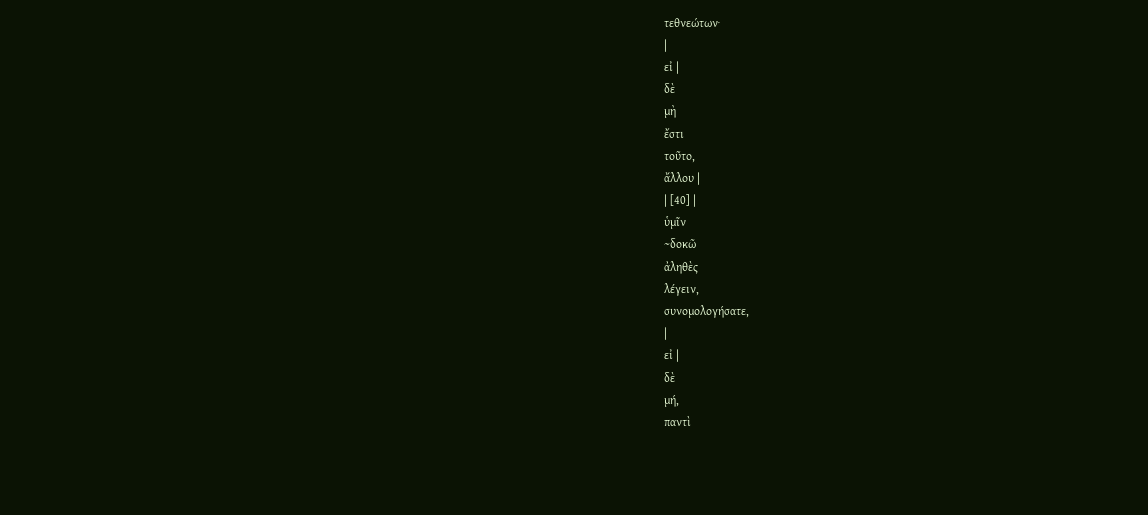τεθνεώτων·
|
εἰ |
δὲ
μὴ
ἔστι
τοῦτο,
ἄλλου |
| [40] |
ὑμῖν
~δοκῶ
ἀληθὲς
λέγειν,
συνομολογήσατε,
|
εἰ |
δὲ
μή,
παντὶ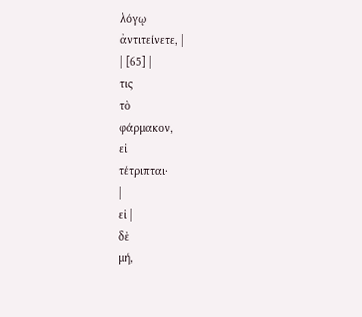λόγῳ
ἀντιτείνετε, |
| [65] |
τις
τὸ
φάρμακον,
εἰ
τέτριπται·
|
εἰ |
δὲ
μή,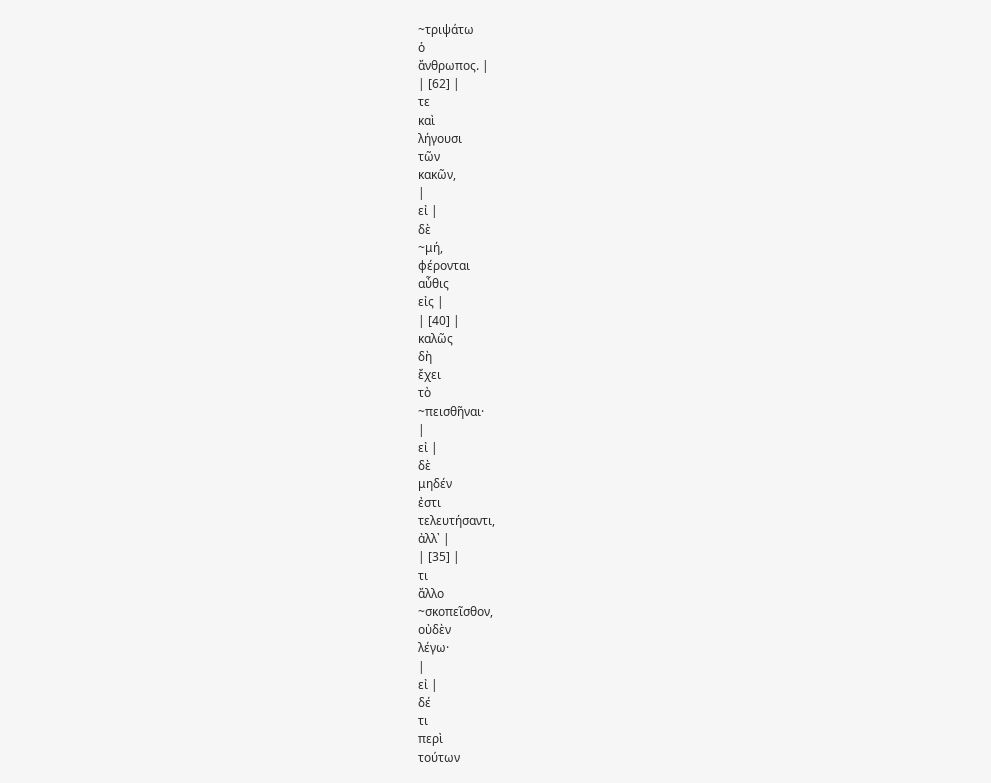~τριψάτω
ὁ
ἄνθρωπος. |
| [62] |
τε
καὶ
λήγουσι
τῶν
κακῶν,
|
εἰ |
δὲ
~μή,
φέρονται
αὖθις
εἰς |
| [40] |
καλῶς
δὴ
ἔχει
τὸ
~πεισθῆναι·
|
εἰ |
δὲ
μηδέν
ἐστι
τελευτήσαντι,
ἀλλ᾽ |
| [35] |
τι
ἄλλο
~σκοπεῖσθον,
οὐδὲν
λέγω·
|
εἰ |
δέ
τι
περὶ
τούτων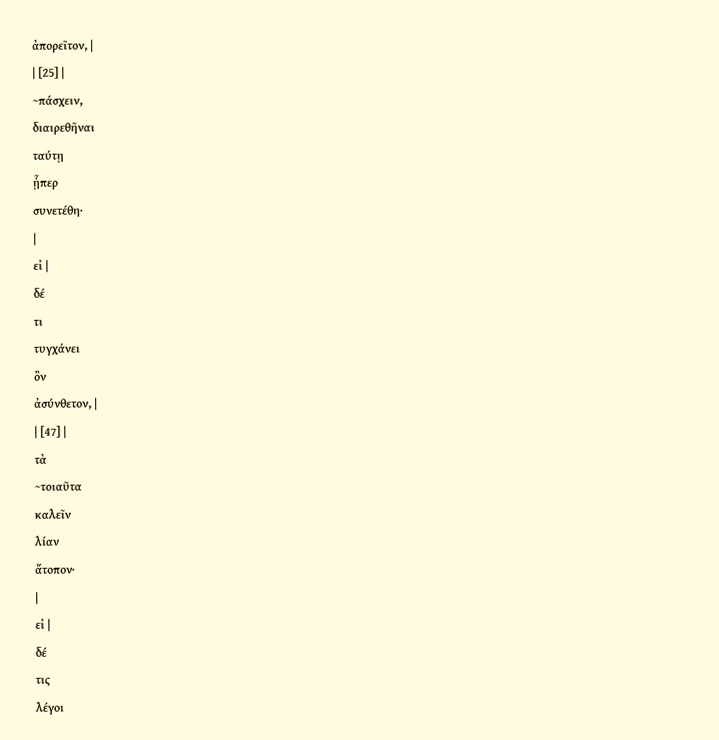ἀπορεῖτον, |
| [25] |
~πάσχειν,
διαιρεθῆναι
ταύτῃ
ᾗπερ
συνετέθη·
|
εἰ |
δέ
τι
τυγχάνει
ὂν
ἀσύνθετον, |
| [47] |
τὰ
~τοιαῦτα
καλεῖν
λίαν
ἄτοπον·
|
εἰ |
δέ
τις
λέγοι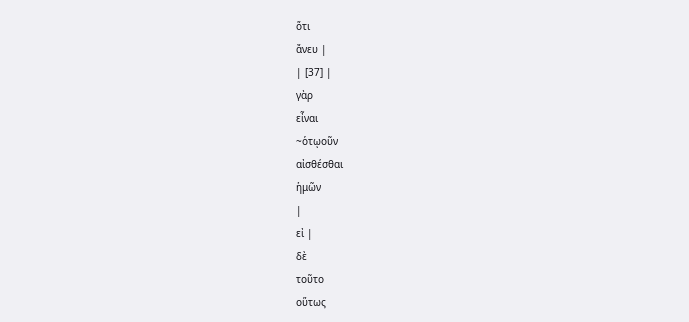ὅτι
ἄνευ |
| [37] |
γὰρ
εἶναι
~ὁτῳοῦν
αἰσθέσθαι
ἡμῶν
|
εἰ |
δὲ
τοῦτο
οὕτως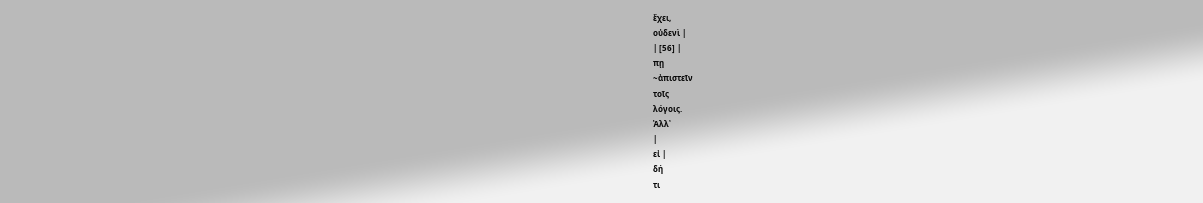ἔχει,
οὐδενὶ |
| [56] |
πῃ
~ἀπιστεῖν
τοῖς
λόγοις.
Ἀλλ᾽
|
εἰ |
δή
τι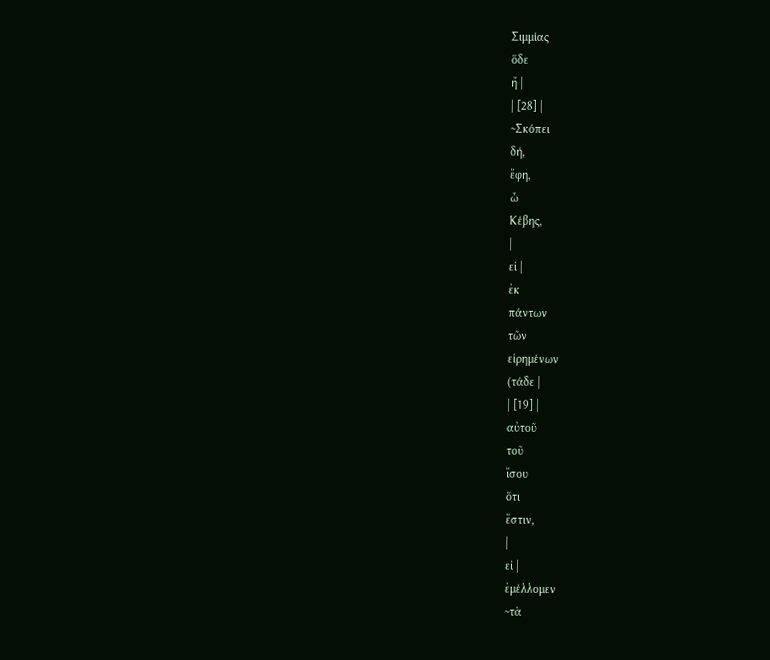Σιμμίας
ὅδε
ἤ |
| [28] |
~Σκόπει
δή,
ἔφη,
ὦ
Κέβης,
|
εἰ |
ἐκ
πάντων
τῶν
εἰρημένων
(τάδε |
| [19] |
αὐτοῦ
τοῦ
ἴσου
ὅτι
ἔστιν,
|
εἰ |
ἐμέλλομεν
~τὰ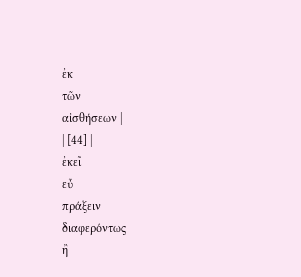ἐκ
τῶν
αἰσθήσεων |
| [44] |
ἐκεῖ
εὖ
πράξειν
διαφερόντως
ἢ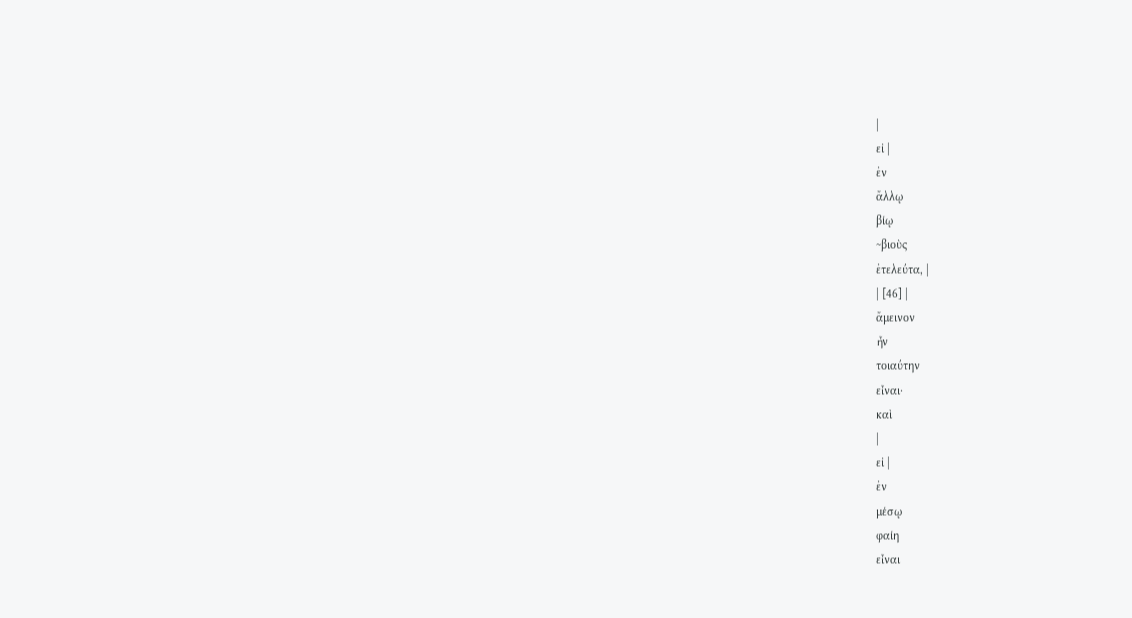|
εἰ |
ἐν
ἄλλῳ
βίῳ
~βιοὺς
ἐτελεύτα, |
| [46] |
ἄμεινον
ἦν
τοιαύτην
εἶναι·
καὶ
|
εἰ |
ἐν
μέσῳ
φαίη
εἶναι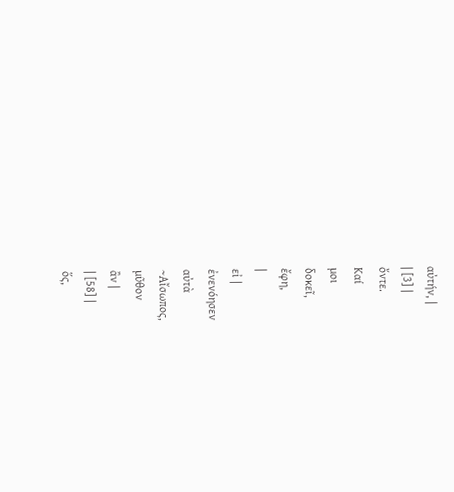αὐτήν, |
| [3] |
ὄντε.
Καί
μοι
δοκεῖ,
ἔφη,
|
εἰ |
ἐνενόησεν
αὐτὰ
~Αἴσωπος,
μῦθον
ἂν |
| [58] |
ὅς,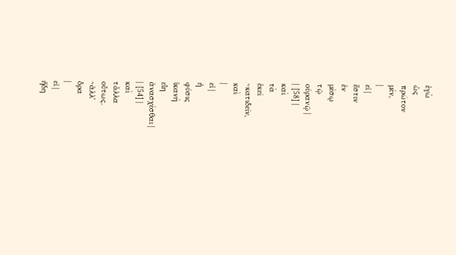ἐγὼ
ὡς
πρῶτον
μέν,
|
εἰ |
ἔστιν
ἐν
μέσῳ
τῷ
οὐρανῷ |
| [58] |
καὶ
τὰ
ἐκεῖ
~κατιδεῖν,
καὶ
|
εἰ |
ἡ
φύσις
ἱκανὴ
εἴη
ἀνασχέσθαι |
| [54] |
καὶ
τἆλλα
οὕτως.
~ἀλλ᾽
ὅρα
|
εἰ |
ἤδη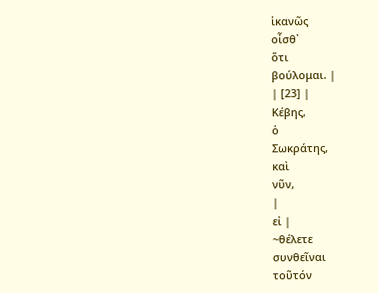ἱκανῶς
οἶσθ᾽
ὅτι
βούλομαι. |
| [23] |
Κέβης,
ὁ
Σωκράτης,
καὶ
νῦν,
|
εἰ |
~θέλετε
συνθεῖναι
τοῦτόν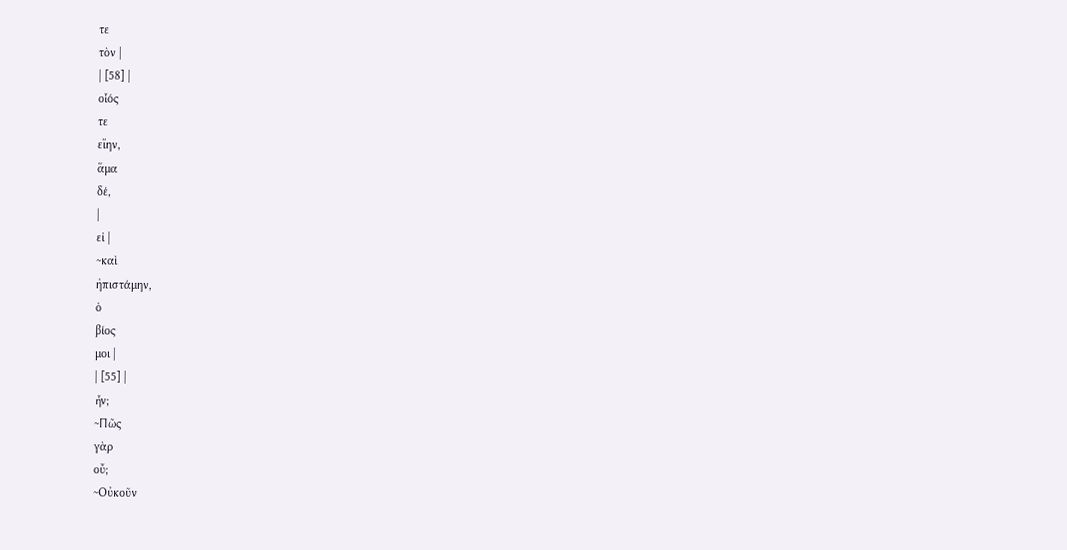τε
τὸν |
| [58] |
οἷός
τε
εἴην,
ἅμα
δέ,
|
εἰ |
~καὶ
ἠπιστάμην,
ὁ
βίος
μοι |
| [55] |
ἦν;
~Πῶς
γὰρ
οὔ;
~Οὐκοῦν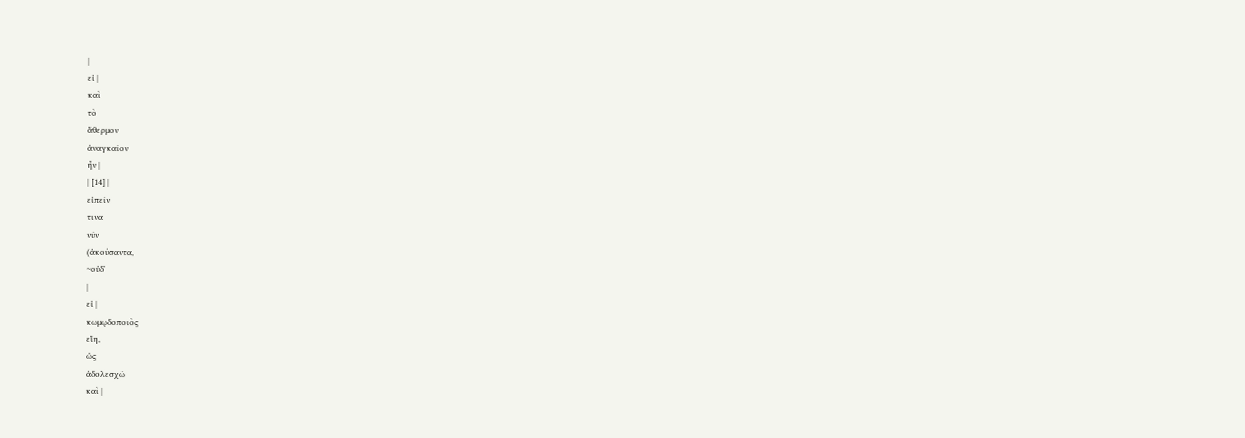|
εἰ |
καὶ
τὸ
ἄθερμον
ἀναγκαῖον
ἦν |
| [14] |
εἰπεῖν
τινα
νῦν
(ἀκούσαντα,
~οὐδ᾽
|
εἰ |
κωμῳδοποιὸς
εἴη,
ὡς
ἀδολεσχῶ
καὶ |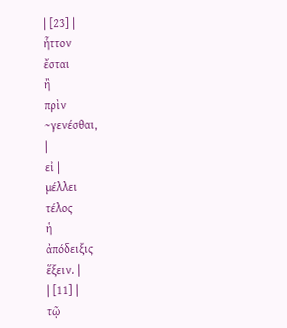| [23] |
ἧττον
ἔσται
ἢ
πρὶν
~γενέσθαι,
|
εἰ |
μέλλει
τέλος
ἡ
ἀπόδειξις
ἕξειν. |
| [11] |
τῷ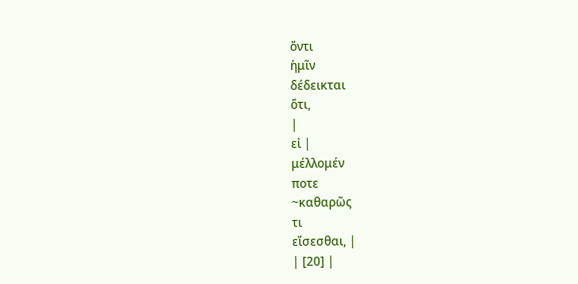ὄντι
ἡμῖν
δέδεικται
ὅτι,
|
εἰ |
μέλλομέν
ποτε
~καθαρῶς
τι
εἴσεσθαι, |
| [20] |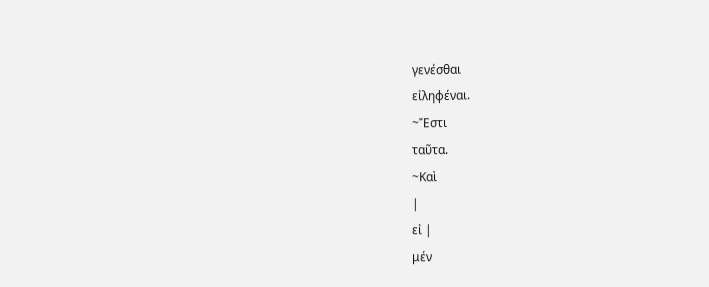γενέσθαι
εἰληφέναι.
~Ἔστι
ταῦτα.
~Καὶ
|
εἰ |
μέν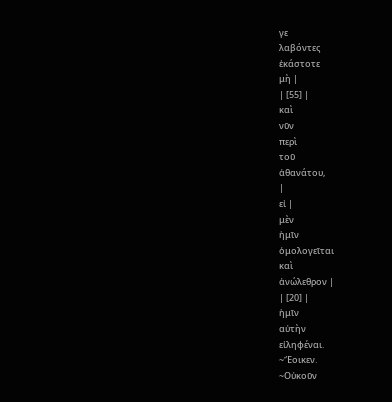γε
λαβόντες
ἑκάστοτε
μὴ |
| [55] |
καὶ
νῦν
περὶ
τοῦ
ἀθανάτου,
|
εἰ |
μὲν
ἡμῖν
ὁμολογεῖται
καὶ
ἀνώλεθρον |
| [20] |
ἡμῖν
αὐτὴν
εἰληφέναι.
~Ἔοικεν.
~Οὐκοῦν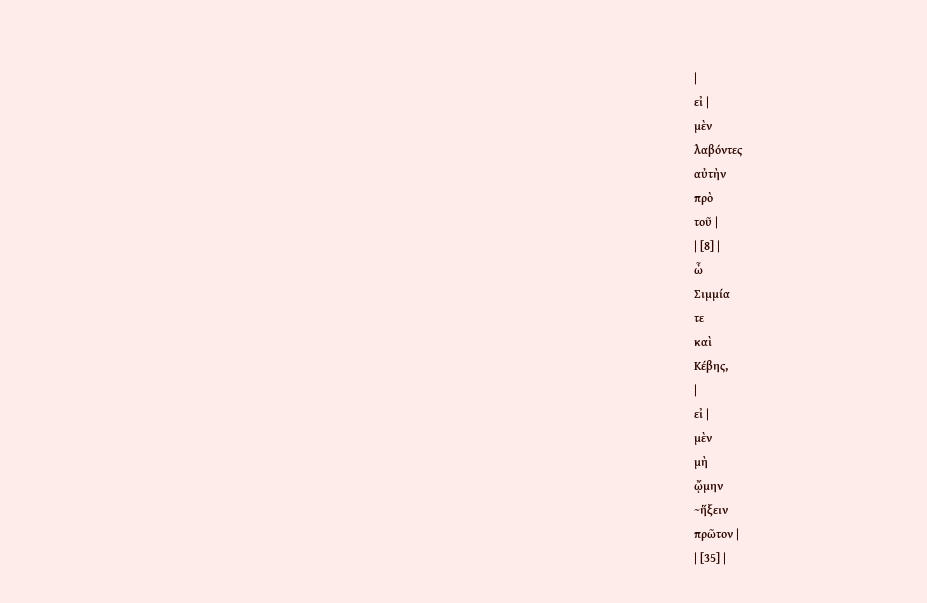|
εἰ |
μὲν
λαβόντες
αὐτὴν
πρὸ
τοῦ |
| [8] |
ὦ
Σιμμία
τε
καὶ
Κέβης,
|
εἰ |
μὲν
μὴ
ᾤμην
~ἥξειν
πρῶτον |
| [35] |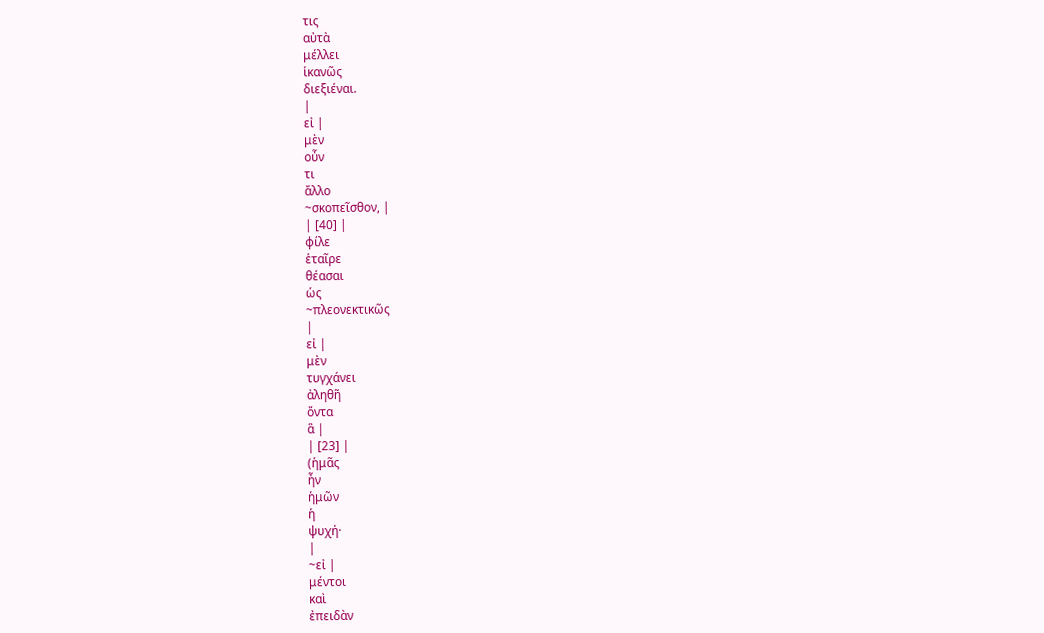τις
αὐτὰ
μέλλει
ἱκανῶς
διεξιέναι.
|
εἰ |
μὲν
οὖν
τι
ἄλλο
~σκοπεῖσθον, |
| [40] |
φίλε
ἑταῖρε
θέασαι
ὡς
~πλεονεκτικῶς
|
εἰ |
μὲν
τυγχάνει
ἀληθῆ
ὄντα
ἃ |
| [23] |
(ἡμᾶς
ἦν
ἡμῶν
ἡ
ψυχή·
|
~εἰ |
μέντοι
καὶ
ἐπειδὰν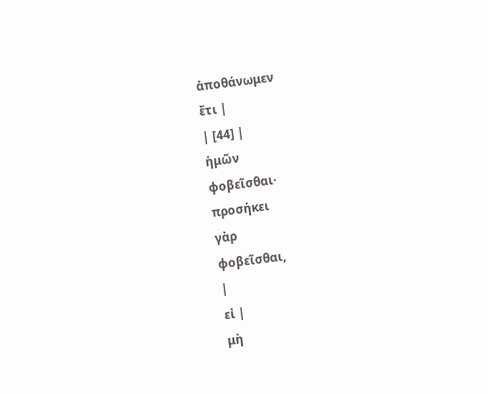ἀποθάνωμεν
ἔτι |
| [44] |
ἡμῶν
φοβεῖσθαι·
προσήκει
γὰρ
φοβεῖσθαι,
|
εἰ |
μὴ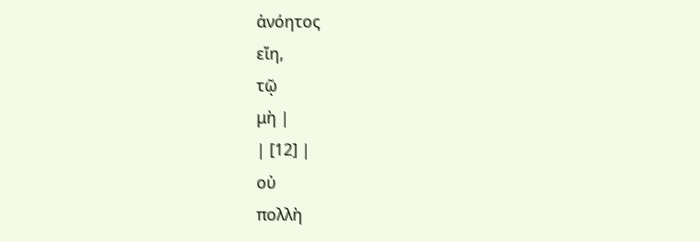ἀνόητος
εἴη,
τῷ
μὴ |
| [12] |
οὐ
πολλὴ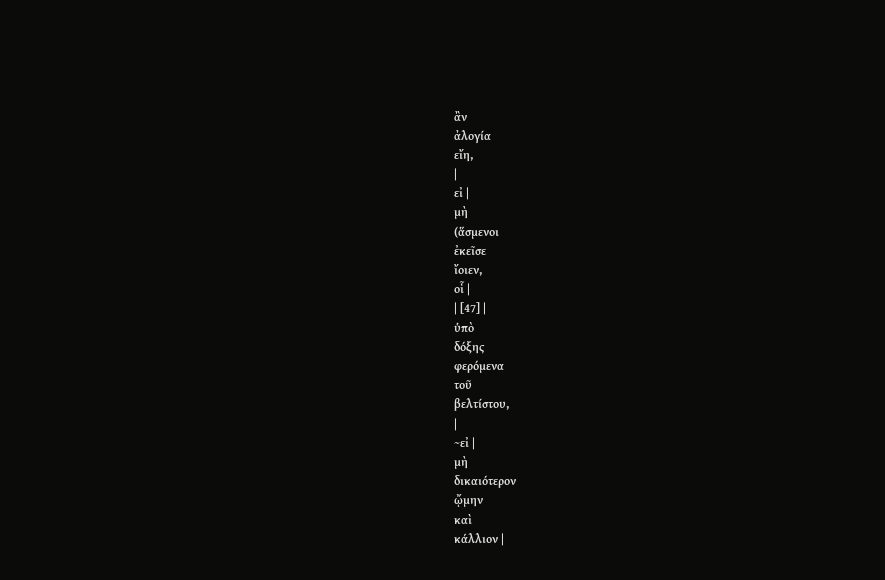ἂν
ἀλογία
εἴη,
|
εἰ |
μὴ
(ἅσμενοι
ἐκεῖσε
ἴοιεν,
οἷ |
| [47] |
ὑπὸ
δόξης
φερόμενα
τοῦ
βελτίστου,
|
~εἰ |
μὴ
δικαιότερον
ᾤμην
καὶ
κάλλιον |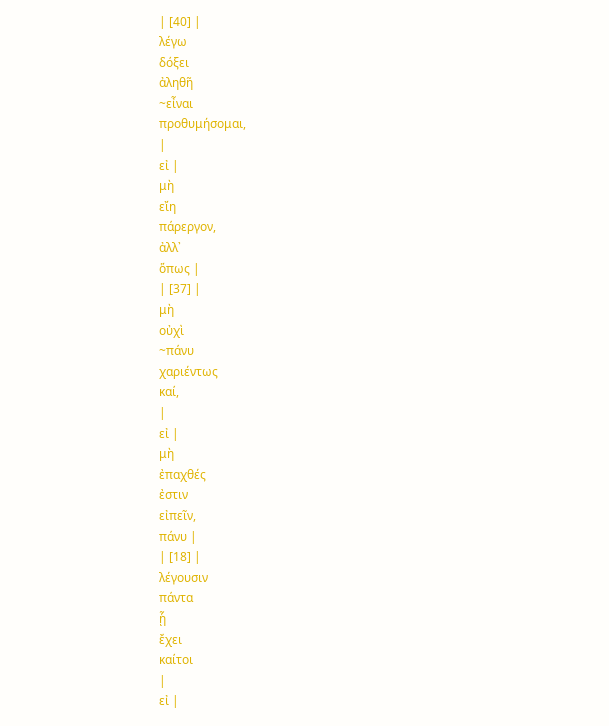| [40] |
λέγω
δόξει
ἀληθῆ
~εἶναι
προθυμήσομαι,
|
εἰ |
μὴ
εἴη
πάρεργον,
ἀλλ᾽
ὅπως |
| [37] |
μὴ
οὐχὶ
~πάνυ
χαριέντως
καί,
|
εἰ |
μὴ
ἐπαχθές
ἐστιν
εἰπεῖν,
πάνυ |
| [18] |
λέγουσιν
πάντα
ᾗ
ἔχει
καίτοι
|
εἰ |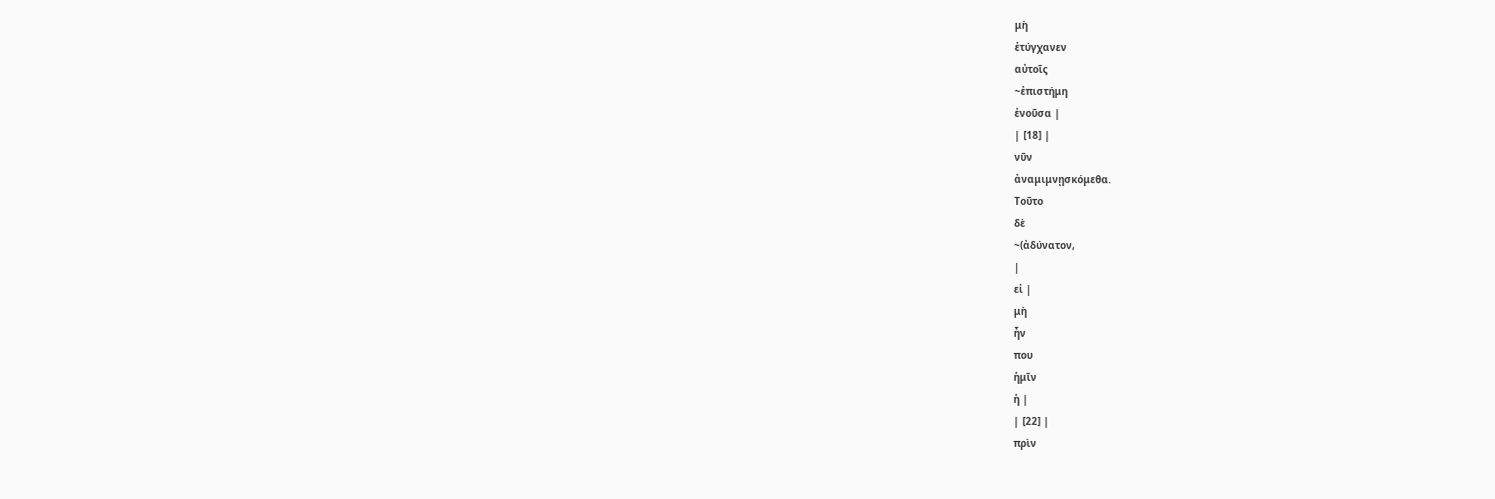μὴ
ἐτύγχανεν
αὐτοῖς
~ἐπιστήμη
ἐνοῦσα |
| [18] |
νῦν
ἀναμιμνῃσκόμεθα.
Τοῦτο
δὲ
~(ἀδύνατον,
|
εἰ |
μὴ
ἦν
που
ἡμῖν
ἡ |
| [22] |
πρὶν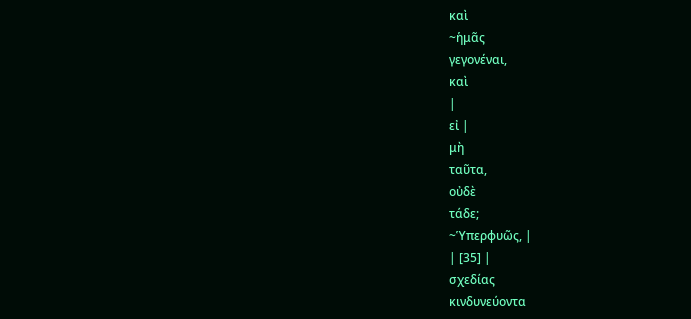καὶ
~ἡμᾶς
γεγονέναι,
καὶ
|
εἰ |
μὴ
ταῦτα,
οὐδὲ
τάδε;
~Ὑπερφυῶς, |
| [35] |
σχεδίας
κινδυνεύοντα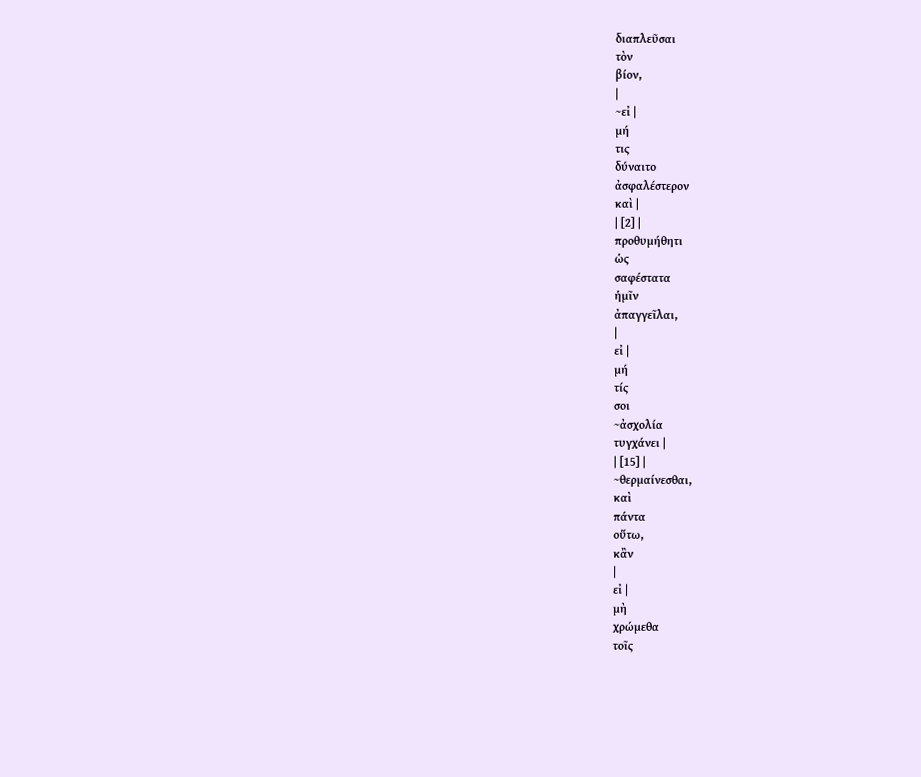διαπλεῦσαι
τὸν
βίον,
|
~εἰ |
μή
τις
δύναιτο
ἀσφαλέστερον
καὶ |
| [2] |
προθυμήθητι
ὡς
σαφέστατα
ἡμῖν
ἀπαγγεῖλαι,
|
εἰ |
μή
τίς
σοι
~ἀσχολία
τυγχάνει |
| [15] |
~θερμαίνεσθαι,
καὶ
πάντα
οὕτω,
κἂν
|
εἰ |
μὴ
χρώμεθα
τοῖς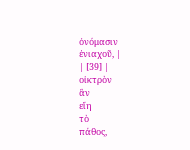ὀνόμασιν
ἐνιαχοῦ, |
| [39] |
οἰκτρὸν
ἂν
εἴη
τὸ
πάθος,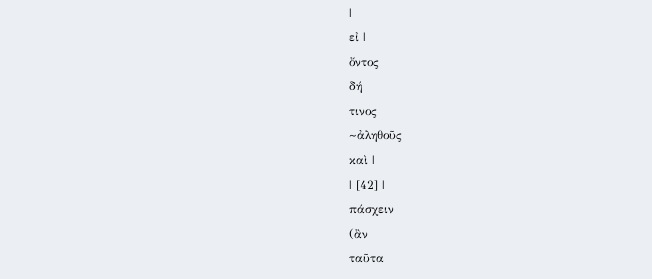|
εἰ |
ὄντος
δή
τινος
~ἀληθοῦς
καὶ |
| [42] |
πάσχειν
(ἂν
ταῦτα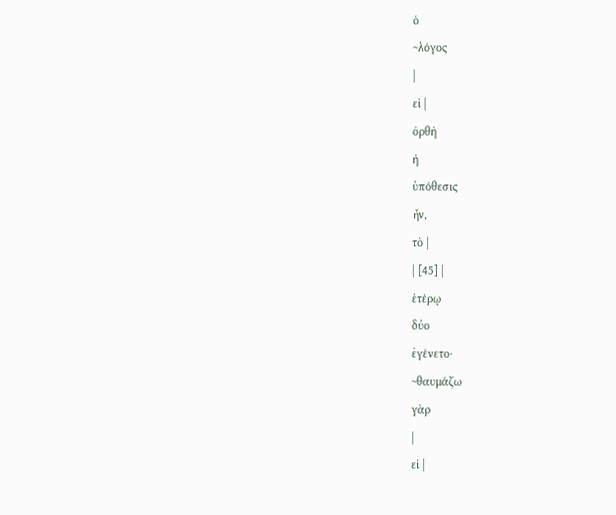ὁ
~λόγος
|
εἰ |
ὀρθὴ
ἡ
ὑπόθεσις
ἦν,
τὸ |
| [45] |
ἑτέρῳ
δύο
ἐγένετο·
~θαυμάζω
γὰρ
|
εἰ |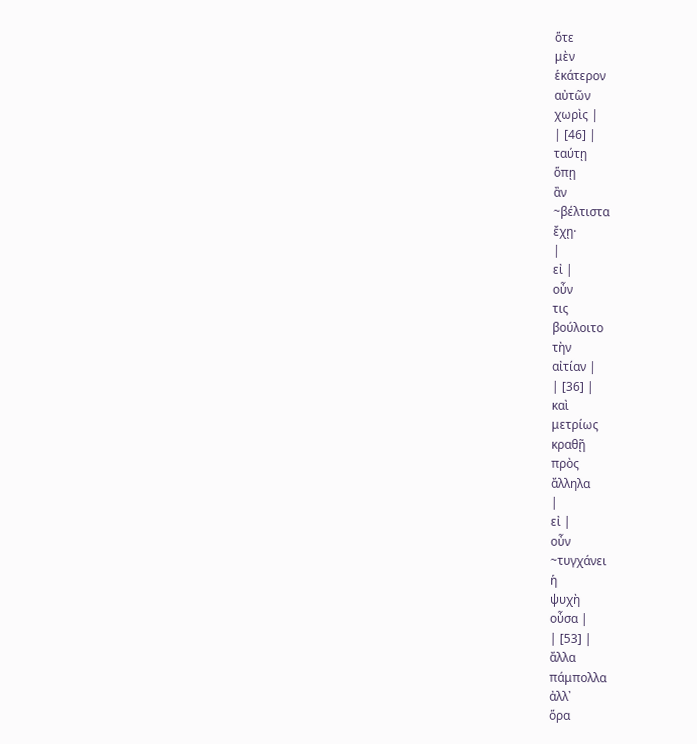ὅτε
μὲν
ἑκάτερον
αὐτῶν
χωρὶς |
| [46] |
ταύτῃ
ὅπῃ
ἂν
~βέλτιστα
ἔχῃ·
|
εἰ |
οὖν
τις
βούλοιτο
τὴν
αἰτίαν |
| [36] |
καὶ
μετρίως
κραθῇ
πρὸς
ἄλληλα
|
εἰ |
οὖν
~τυγχάνει
ἡ
ψυχὴ
οὖσα |
| [53] |
ἄλλα
πάμπολλα
ἀλλ᾽
ὅρα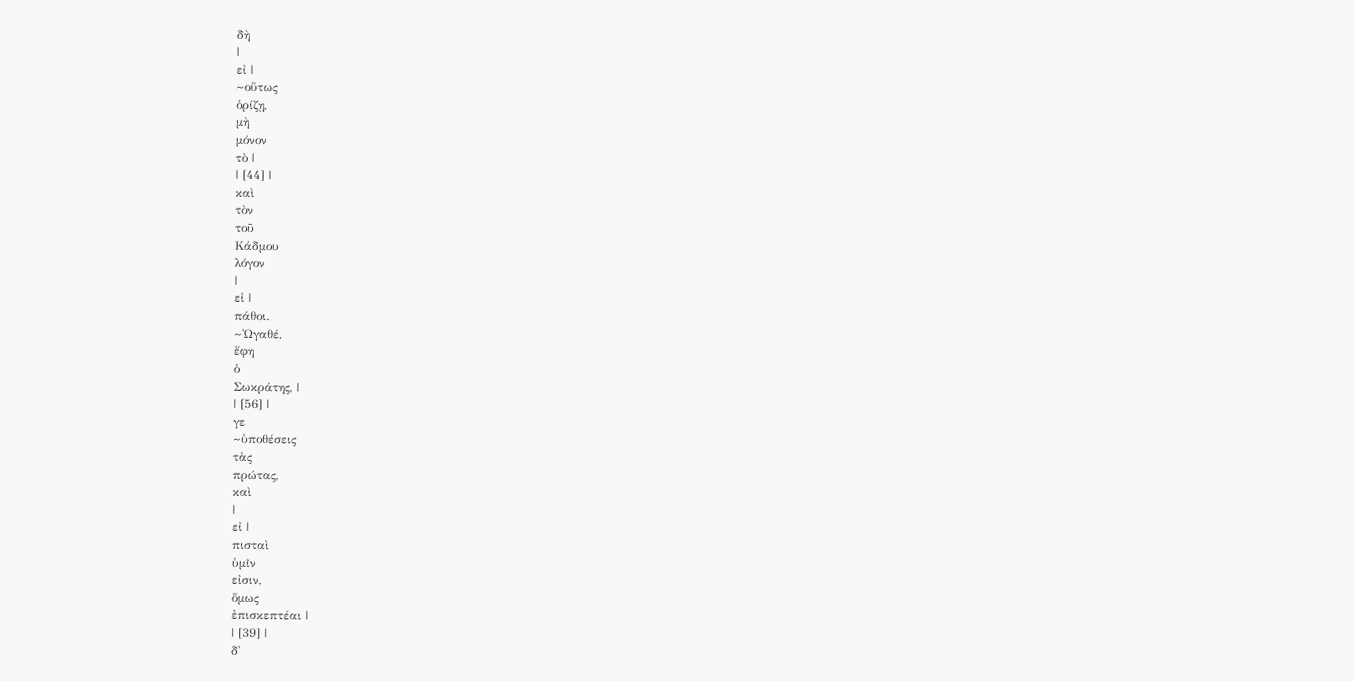δὴ
|
εἰ |
~οὕτως
ὁρίζῃ,
μὴ
μόνον
τὸ |
| [44] |
καὶ
τὸν
τοῦ
Κάδμου
λόγον
|
εἰ |
πάθοι.
~Ὠγαθέ,
ἔφη
ὁ
Σωκράτης, |
| [56] |
γε
~ὑποθέσεις
τὰς
πρώτας,
καὶ
|
εἰ |
πισταὶ
ὑμῖν
εἰσιν,
ὅμως
ἐπισκεπτέαι |
| [39] |
δ᾽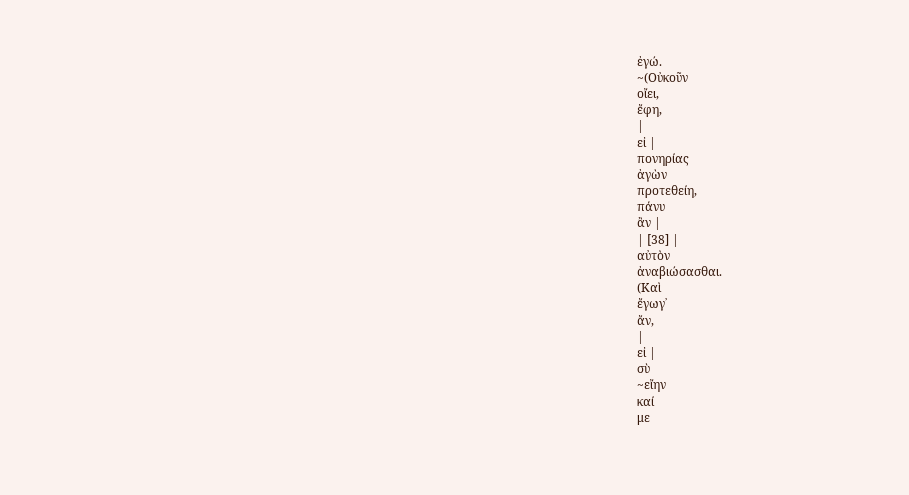ἐγώ.
~(Οὐκοῦν
οἴει,
ἔφη,
|
εἰ |
πονηρίας
ἀγὼν
προτεθείη,
πάνυ
ἂν |
| [38] |
αὐτὸν
ἀναβιώσασθαι.
(Καὶ
ἔγωγ᾽
ἄν,
|
εἰ |
σὺ
~εἴην
καί
με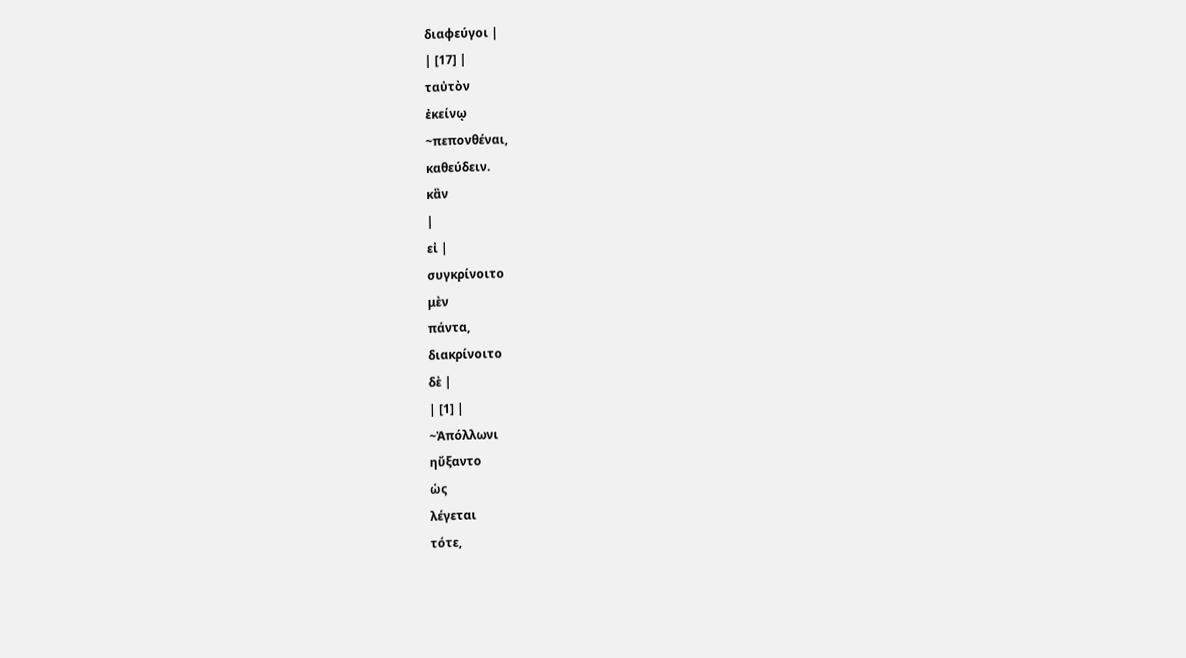διαφεύγοι |
| [17] |
ταὐτὸν
ἐκείνῳ
~πεπονθέναι,
καθεύδειν.
κἂν
|
εἰ |
συγκρίνοιτο
μὲν
πάντα,
διακρίνοιτο
δὲ |
| [1] |
~Ἀπόλλωνι
ηὔξαντο
ὡς
λέγεται
τότε,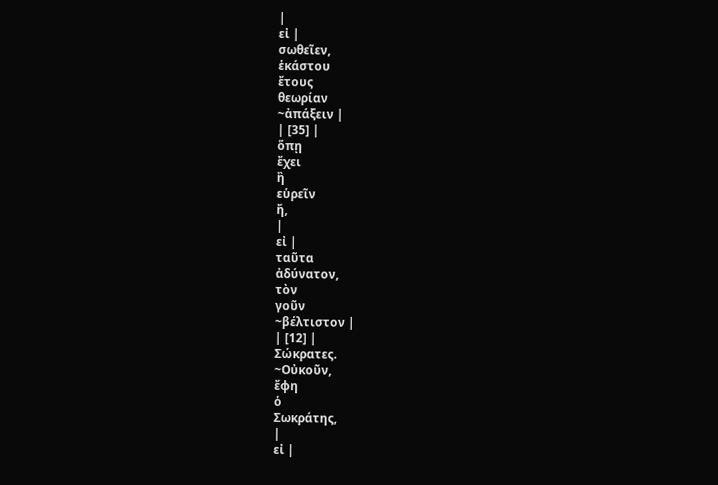|
εἰ |
σωθεῖεν,
ἑκάστου
ἔτους
θεωρίαν
~ἀπάξειν |
| [35] |
ὅπῃ
ἔχει
ἢ
εὑρεῖν
ἤ,
|
εἰ |
ταῦτα
ἀδύνατον,
τὸν
γοῦν
~βέλτιστον |
| [12] |
Σώκρατες.
~Οὐκοῦν,
ἔφη
ὁ
Σωκράτης,
|
εἰ |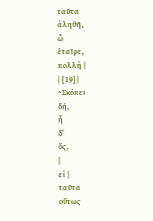ταῦτα
ἀληθῆ,
ὦ
ἑταῖρε,
πολλὴ |
| [19] |
~Σκόπει
δή,
ἦ
δ᾽
ὅς,
|
εἰ |
ταῦτα
οὕτως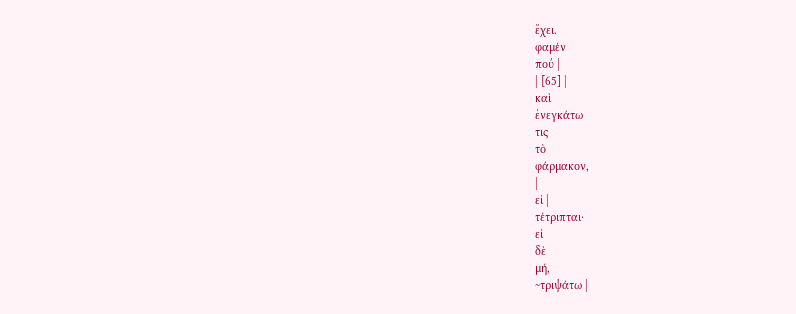ἔχει.
φαμέν
πού |
| [65] |
καὶ
ἐνεγκάτω
τις
τὸ
φάρμακον,
|
εἰ |
τέτριπται·
εἰ
δὲ
μή,
~τριψάτω |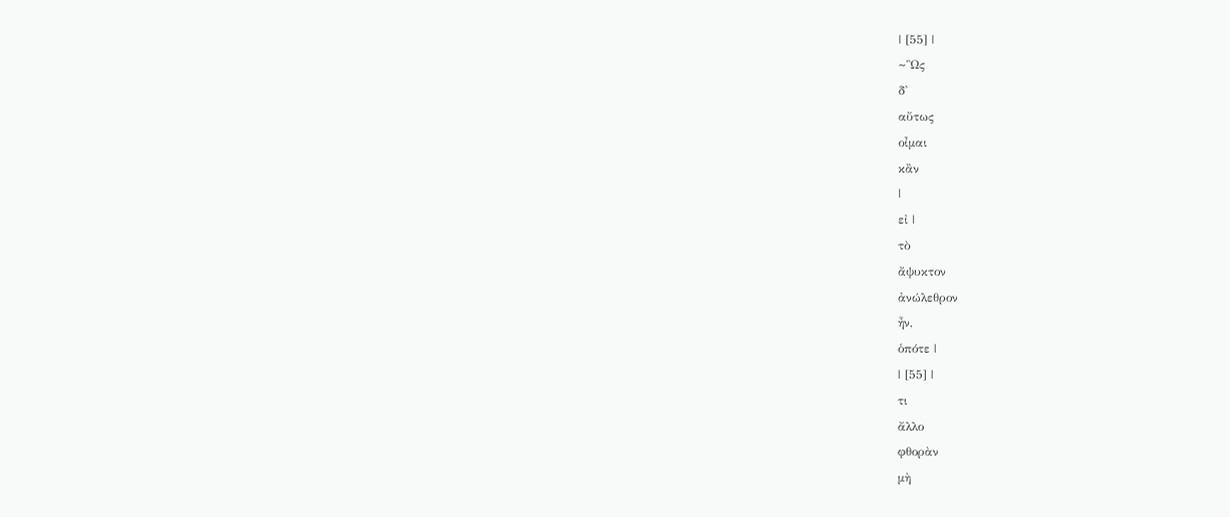| [55] |
~Ὣς
δ᾽
αὔτως
οἶμαι
κἂν
|
εἰ |
τὸ
ἄψυκτον
ἀνώλεθρον
ἦν,
ὁπότε |
| [55] |
τι
ἄλλο
φθορὰν
μὴ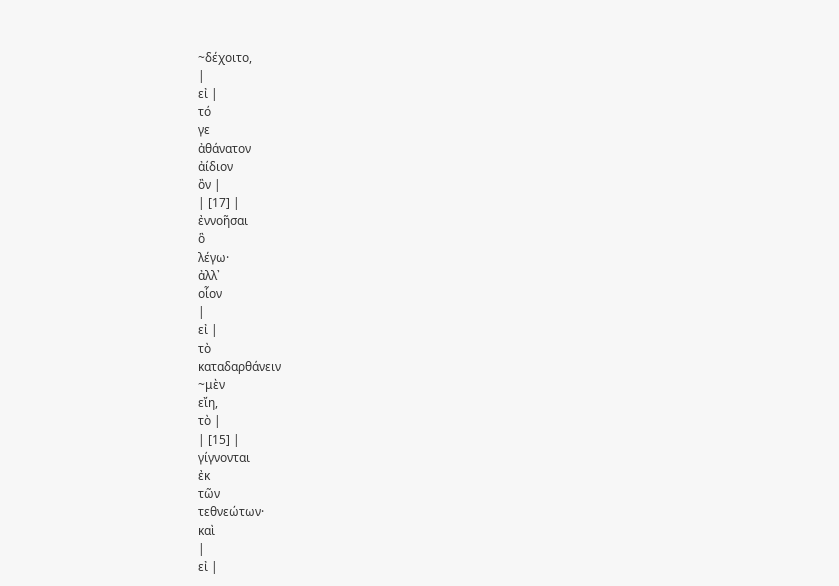~δέχοιτο,
|
εἰ |
τό
γε
ἀθάνατον
ἀίδιον
ὂν |
| [17] |
ἐννοῆσαι
ὃ
λέγω·
ἀλλ᾽
οἷον
|
εἰ |
τὸ
καταδαρθάνειν
~μὲν
εἴη,
τὸ |
| [15] |
γίγνονται
ἐκ
τῶν
τεθνεώτων·
καὶ
|
εἰ |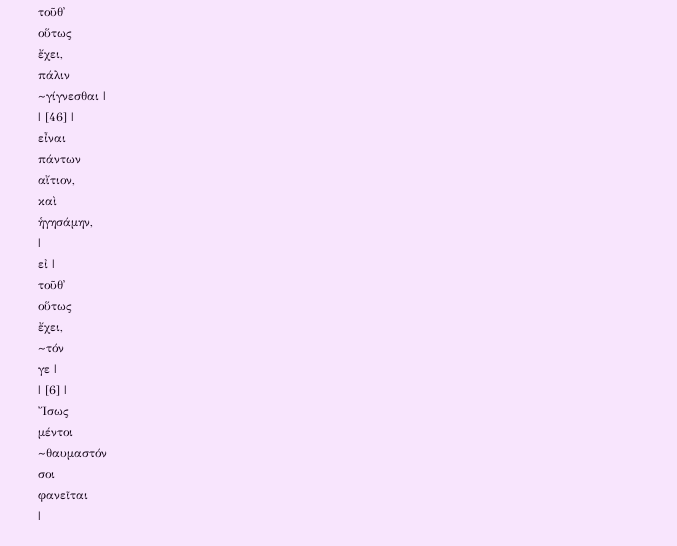τοῦθ᾽
οὕτως
ἔχει,
πάλιν
~γίγνεσθαι |
| [46] |
εἶναι
πάντων
αἴτιον,
καὶ
ἡγησάμην,
|
εἰ |
τοῦθ᾽
οὕτως
ἔχει,
~τόν
γε |
| [6] |
Ἴσως
μέντοι
~θαυμαστόν
σοι
φανεῖται
|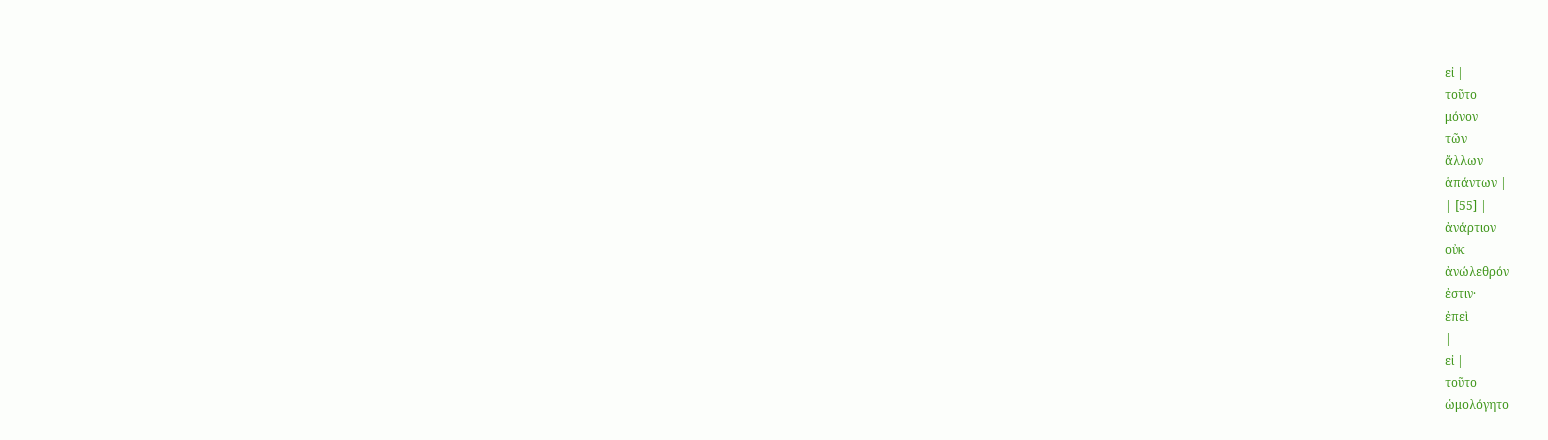εἰ |
τοῦτο
μόνον
τῶν
ἄλλων
ἁπάντων |
| [55] |
ἀνάρτιον
οὐκ
ἀνώλεθρόν
ἐστιν·
ἐπεὶ
|
εἰ |
τοῦτο
ὡμολόγητο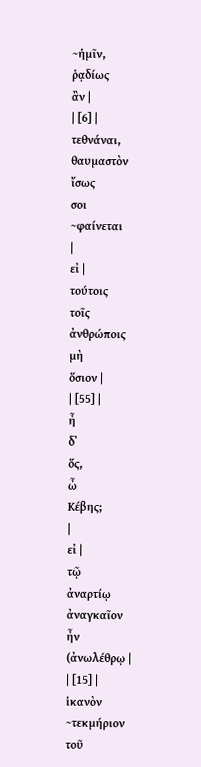~ἡμῖν,
ῥᾳδίως
ἂν |
| [6] |
τεθνάναι,
θαυμαστὸν
ἴσως
σοι
~φαίνεται
|
εἰ |
τούτοις
τοῖς
ἀνθρώποις
μὴ
ὅσιον |
| [55] |
ἦ
δ᾽
ὅς,
ὦ
Κέβης;
|
εἰ |
τῷ
ἀναρτίῳ
ἀναγκαῖον
ἦν
(ἀνωλέθρῳ |
| [15] |
ἱκανὸν
~τεκμήριον
τοῦ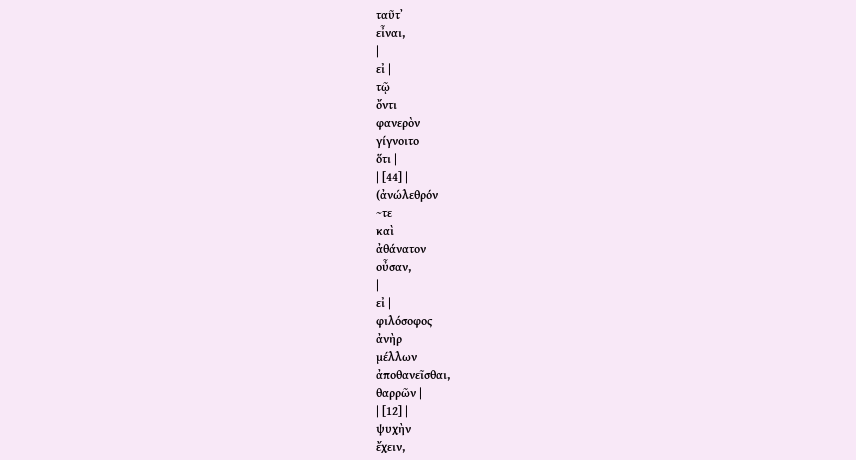ταῦτ᾽
εἶναι,
|
εἰ |
τῷ
ὄντι
φανερὸν
γίγνοιτο
ὅτι |
| [44] |
(ἀνώλεθρόν
~τε
καὶ
ἀθάνατον
οὖσαν,
|
εἰ |
φιλόσοφος
ἀνὴρ
μέλλων
ἀποθανεῖσθαι,
θαρρῶν |
| [12] |
ψυχὴν
ἔχειν,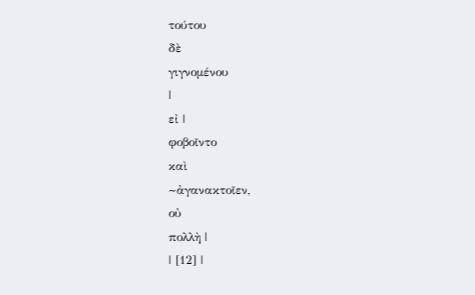τούτου
δὲ
γιγνομένου
|
εἰ |
φοβοῖντο
καὶ
~ἀγανακτοῖεν,
οὐ
πολλὴ |
| [12] |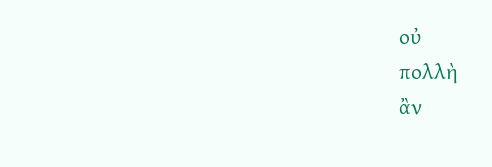οὐ
πολλὴ
ἂν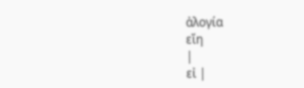ἀλογία
εἴη
|
εἰ |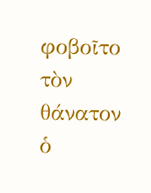φοβοῖτο
τὸν
θάνατον
ὁ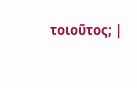τοιοῦτος; |